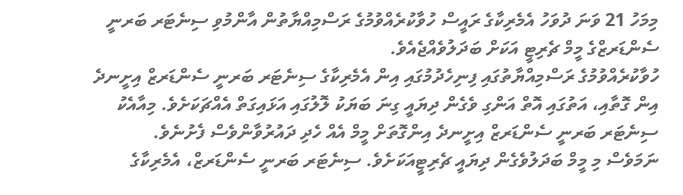މިމަހު 21 ވަނަ ދުވަހު އެމެރިކާގެ ރައީސް ހުވާކުރެއްވުމުގެ ރަސްމިއްޔާތުން އާންމުވި ސިނެޓަރ ބަރނީ ސެންޑަރޒްގެ މީމް ޗެރިޓީ އަކަށް ބަދަލުވެއްޖެއެވެ.
ހުވާކުރެއްވުމުގެ ރަސްމިއްޔާތުގައި ފިނިހެދުމުގައި އިން އެމެރިކާގެ ސިނެޓަރ ބަރނީ ސެންޑަރޒް އިށީނދެ އިން ގޮތާއި، އަތުގައި އޮތް އަންގި ވެގެން ދިޔައީ ގިނަ ބަޔަކު ލޮލުގައި އަޅައިގަތް އެއްޗަކަށެވެ. މިއާއެކު ސިނެޓަރ ބަރނީ ސެންޑަރޒް އިށީނދެ އިންގޮތަށް މީމް އެއް ހެދި ދައުރުވާންވެސް ފެށުނެވެ.
ނަމަވެސް މި މީމް ބަދަލުވެގެން ދިޔައީ ޗެރިޓީއަކަށެވެ. ސިނެޓަރ ބަރނީ ސެންޑަރޒް، އެމެރިކާގެ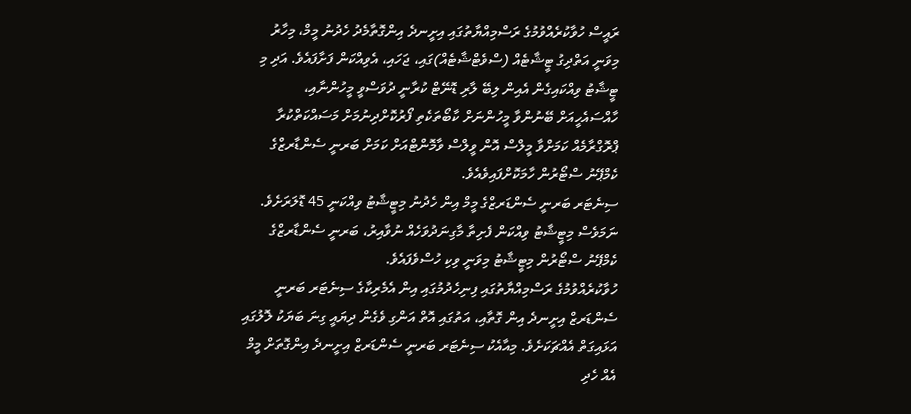ރައީސް ހުވާކުރެއްވުމުގެ ރަސްމިއްޔާތުގައި އިށީނދެ އިންގޮތާމެދު ހެދުނު މީމް، މިހާރު މިވަނީ އަތްދިގު ޓީޝާޓެއް (ސްވެޓްޝާޓެއް)ގައި، ޖަހައި، އެވިއްކަން ފަށާފައެވެ. އަދި މި ޓީޝާޓު ވިއްކައިގެން އެއިން ލިބޭ ލާރި ޑޮނޭޓް ކުރާނީ ދުވަސްވީ މީހުންނާއި، ހާއްސައެހީއަށް ބޭނުންވާ މީހުންނަށް ކާބޯތަކެތި ފޯރުކޮށްދިނުމަށް މަސައްކަތްކުރާ ޕްރޮގްރާމެއް ކަމަށްވާ މީލްސް އޮން ވީލްސް ވާމޮންޓްއަށް ކަމަށް ބަރނީ ސެންޑާރޒްގެ ކެމްޕޭނު ސްޓޯރުން ހާމަކޮށްފައިވެއެވެ.
ސިނެޓަރ ބަރނީ ސެންޑަރޒްގެ މީމް އިން ހެދުނު މިޓީޝާޓު ވިއްކަނީ 45 ޑޮލަރަށެވެ. ނަމަވެސް މިޓީޝާޓު ވިއްކަން ފެށިތާ މާގިނަދުވަހެއް ނުވާއިރު، ބަރނީ ސެންޑާރޒްގެ ކެމްޕޭނު ސްޓޯރުން މިޓީޝާޓު މިވަނީ ވިކި ހުސްވެފައެވެ.
ހުވާކުރެއްވުމުގެ ރަސްމިއްޔާތުގައި ފިނިހެދުމުގައި އިން އެމެރިކާގެ ސިނެޓަރ ބަރނީ ސެންޑަރޒް އިށީނދެ އިން ގޮތާއި، އަތުގައި އޮތް އަންގި ވެގެން ދިޔައީ ގިނަ ބަޔަކު ލޮލުގައި އަޅައިގަތް އެއްޗަކަށެވެ. މިއާއެކު ސިނެޓަރ ބަރނީ ސެންޑަރޒް އިށީނދެ އިންގޮތަށް މީމް އެއް ހެދި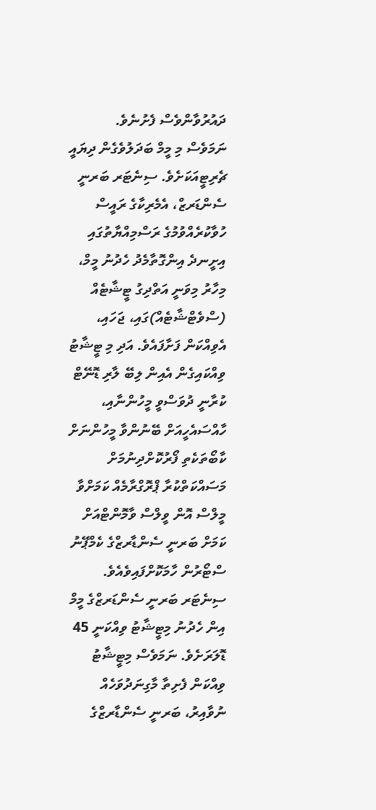ދައުރުވާންވެސް ފެށުނެވެ.
ނަމަވެސް މި މީމް ބަދަލުވެގެން ދިޔައީ ޗެރިޓީއަކަށެވެ. ސިނެޓަރ ބަރނީ ސެންޑަރޒް، އެމެރިކާގެ ރައީސް ހުވާކުރެއްވުމުގެ ރަސްމިއްޔާތުގައި އިށީނދެ އިންގޮތާމެދު ހެދުނު މީމް، މިހާރު މިވަނީ އަތްދިގު ޓީޝާޓެއް (ސްވެޓްޝާޓެއް)ގައި، ޖަހައި، އެވިއްކަން ފަށާފައެވެ. އަދި މި ޓީޝާޓު ވިއްކައިގެން އެއިން ލިބޭ ލާރި ޑޮނޭޓް ކުރާނީ ދުވަސްވީ މީހުންނާއި، ހާއްސައެހީއަށް ބޭނުންވާ މީހުންނަށް ކާބޯތަކެތި ފޯރުކޮށްދިނުމަށް މަސައްކަތްކުރާ ޕްރޮގްރާމެއް ކަމަށްވާ މީލްސް އޮން ވީލްސް ވާމޮންޓްއަށް ކަމަށް ބަރނީ ސެންޑާރޒްގެ ކެމްޕޭނު ސްޓޯރުން ހާމަކޮށްފައިވެއެވެ.
ސިނެޓަރ ބަރނީ ސެންޑަރޒްގެ މީމް އިން ހެދުނު މިޓީޝާޓު ވިއްކަނީ 45 ޑޮލަރަށެވެ. ނަމަވެސް މިޓީޝާޓު ވިއްކަން ފެށިތާ މާގިނަދުވަހެއް ނުވާއިރު، ބަރނީ ސެންޑާރޒްގެ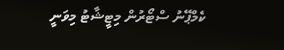ކެމްޕޭނު ސްޓޯރުން މިޓީޝާޓު މިވަނީ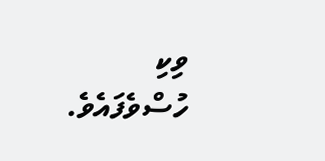ވިކި ހުސްވެފައެވެ.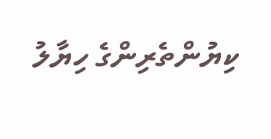ކިޔުންތެރިންގެ ހިޔާލު